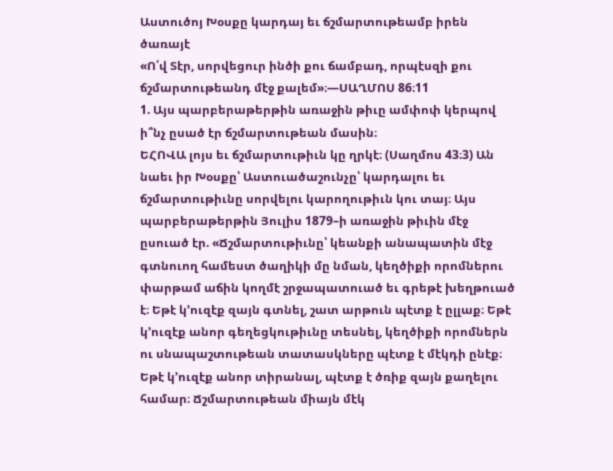Աստուծոյ Խօսքը կարդայ եւ ճշմարտութեամբ իրեն ծառայէ
«Ո՛վ Տէր, սորվեցուր ինծի քու ճամբադ, որպէսզի քու ճշմարտութեանդ մէջ քալեմ»։—ՍԱՂՄՈՍ 86։11
1. Այս պարբերաթերթին առաջին թիւը ամփոփ կերպով ի՞նչ ըսած էր ճշմարտութեան մասին։
ԵՀՈՎԱ լոյս եւ ճշմարտութիւն կը ղրկէ։ (Սաղմոս 43։3) Ան նաեւ իր Խօսքը՝ Աստուածաշունչը՝ կարդալու եւ ճշմարտութիւնը սորվելու կարողութիւն կու տայ։ Այս պարբերաթերթին Յուլիս 1879–ի առաջին թիւին մէջ ըսուած էր. «Ճշմարտութիւնը՝ կեանքի անապատին մէջ գտնուող համեստ ծաղիկի մը նման, կեղծիքի որոմներու փարթամ աճին կողմէ շրջապատուած եւ գրեթէ խեղթուած է։ Եթէ կ’ուզէք զայն գտնել, շատ արթուն պէտք է ըլլաք։ Եթէ կ’ուզէք անոր գեղեցկութիւնը տեսնել, կեղծիքի որոմներն ու սնապաշտութեան տատասկները պէտք է մէկդի ընէք։ Եթէ կ’ուզէք անոր տիրանալ, պէտք է ծռիք զայն քաղելու համար։ Ճշմարտութեան միայն մէկ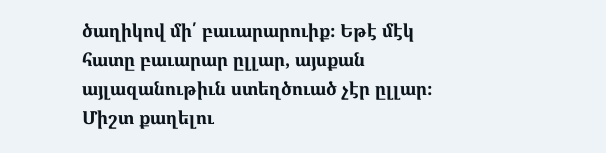ծաղիկով մի՛ բաւարարուիք։ Եթէ մէկ հատը բաւարար ըլլար, այսքան այլազանութիւն ստեղծուած չէր ըլլար։ Միշտ քաղելու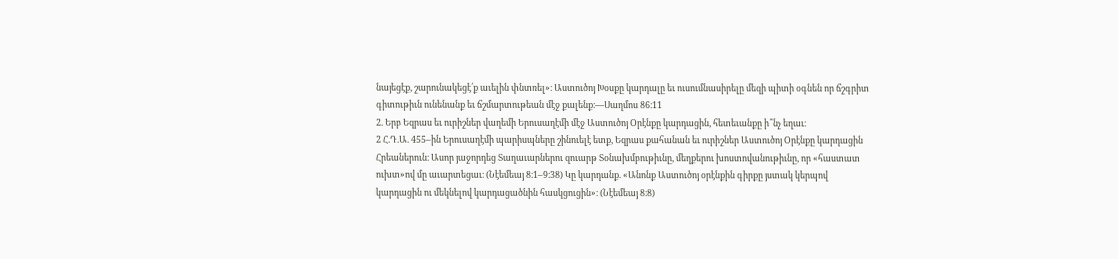նայեցէք, շարունակեցէ՛ք աւելին փնտռել»։ Աստուծոյ Խօսքը կարդալը եւ ուսումնասիրելը մեզի պիտի օգնեն որ ճշգրիտ գիտութիւն ունենանք եւ ճշմարտութեան մէջ քալենք։—Սաղմոս 86։11
2. Երբ Եզրաս եւ ուրիշներ վաղեմի Երուսաղէմի մէջ Աստուծոյ Օրէնքը կարդացին, հետեւանքը ի՞նչ եղաւ։
2 Հ.Դ.Ա. 455–ին Երուսաղէմի պարիսպները շինուելէ ետք, Եզրաս քահանան եւ ուրիշներ Աստուծոյ Օրէնքը կարդացին Հրեաներուն։ Ասոր յաջորդեց Տաղաւարներու զուարթ Տօնախմբութիւնը, մեղքերու խոստովանութիւնը, որ «հաստատ ուխտ»ով մը աւարտեցաւ։ (Նէեմեայ 8։1–9։38) Կը կարդանք. «Անոնք Աստուծոյ օրէնքին գիրքը յստակ կերպով կարդացին ու մեկնելով կարդացածնին հասկցուցին»։ (Նէեմեայ 8։8)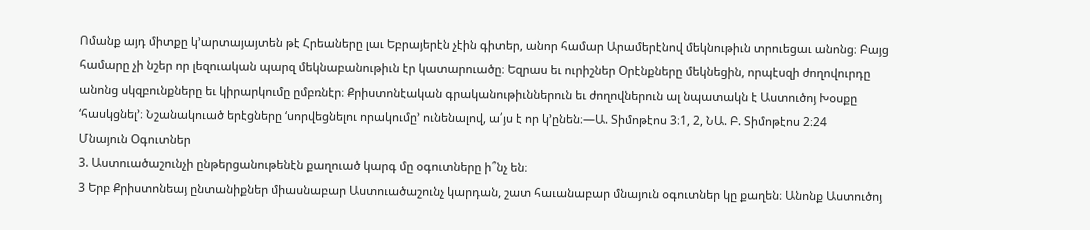Ոմանք այդ միտքը կ’արտայայտեն թէ Հրեաները լաւ Եբրայերէն չէին գիտեր, անոր համար Արամերէնով մեկնութիւն տրուեցաւ անոնց։ Բայց համարը չի նշեր որ լեզուական պարզ մեկնաբանութիւն էր կատարուածը։ Եզրաս եւ ուրիշներ Օրէնքները մեկնեցին, որպէսզի ժողովուրդը անոնց սկզբունքները եւ կիրարկումը ըմբռնէր։ Քրիստոնէական գրականութիւններուն եւ ժողովներուն ալ նպատակն է Աստուծոյ Խօսքը ‘հասկցնել’։ Նշանակուած երէցները ‘սորվեցնելու որակումը’ ունենալով, ա՛յս է որ կ’ընեն։—Ա. Տիմոթէոս 3։1, 2, ՆԱ. Բ. Տիմոթէոս 2։24
Մնայուն Օգուտներ
3. Աստուածաշունչի ընթերցանութենէն քաղուած կարգ մը օգուտները ի՞նչ են։
3 Երբ Քրիստոնեայ ընտանիքներ միասնաբար Աստուածաշունչ կարդան, շատ հաւանաբար մնայուն օգուտներ կը քաղեն։ Անոնք Աստուծոյ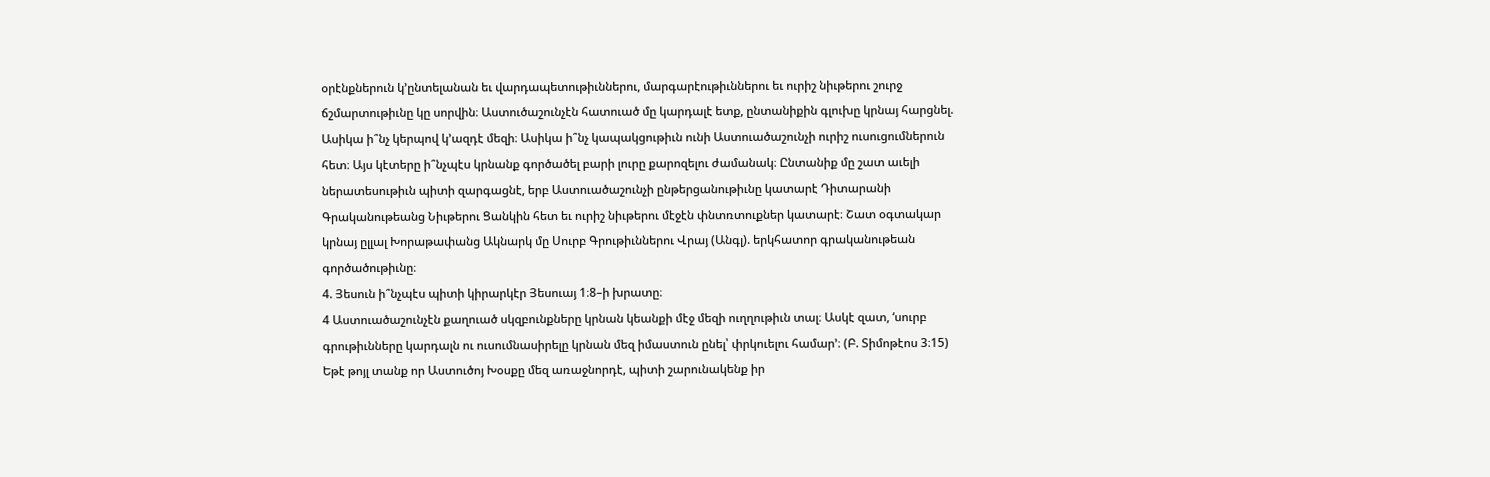օրէնքներուն կ’ընտելանան եւ վարդապետութիւններու, մարգարէութիւններու եւ ուրիշ նիւթերու շուրջ ճշմարտութիւնը կը սորվին։ Աստուծաշունչէն հատուած մը կարդալէ ետք, ընտանիքին գլուխը կրնայ հարցնել. Ասիկա ի՞նչ կերպով կ’ազդէ մեզի։ Ասիկա ի՞նչ կապակցութիւն ունի Աստուածաշունչի ուրիշ ուսուցումներուն հետ։ Այս կէտերը ի՞նչպէս կրնանք գործածել բարի լուրը քարոզելու ժամանակ։ Ընտանիք մը շատ աւելի ներատեսութիւն պիտի զարգացնէ, երբ Աստուածաշունչի ընթերցանութիւնը կատարէ Դիտարանի Գրականութեանց Նիւթերու Ցանկին հետ եւ ուրիշ նիւթերու մէջէն փնտռտուքներ կատարէ։ Շատ օգտակար կրնայ ըլլալ Խորաթափանց Ակնարկ մը Սուրբ Գրութիւններու Վրայ (Անգլ). երկհատոր գրականութեան գործածութիւնը։
4. Յեսուն ի՞նչպէս պիտի կիրարկէր Յեսուայ 1։8–ի խրատը։
4 Աստուածաշունչէն քաղուած սկզբունքները կրնան կեանքի մէջ մեզի ուղղութիւն տալ։ Ասկէ զատ, ‘սուրբ գրութիւնները կարդալն ու ուսումնասիրելը կրնան մեզ իմաստուն ընել՝ փրկուելու համար’։ (Բ. Տիմոթէոս 3։15) Եթէ թոյլ տանք որ Աստուծոյ Խօսքը մեզ առաջնորդէ, պիտի շարունակենք իր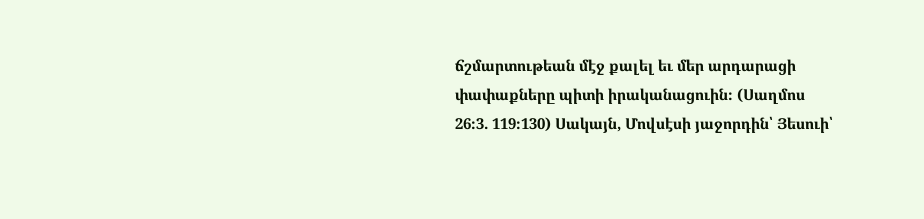ճշմարտութեան մէջ քալել եւ մեր արդարացի փափաքները պիտի իրականացուին։ (Սաղմոս 26։3. 119։130) Սակայն, Մովսէսի յաջորդին՝ Յեսուի՝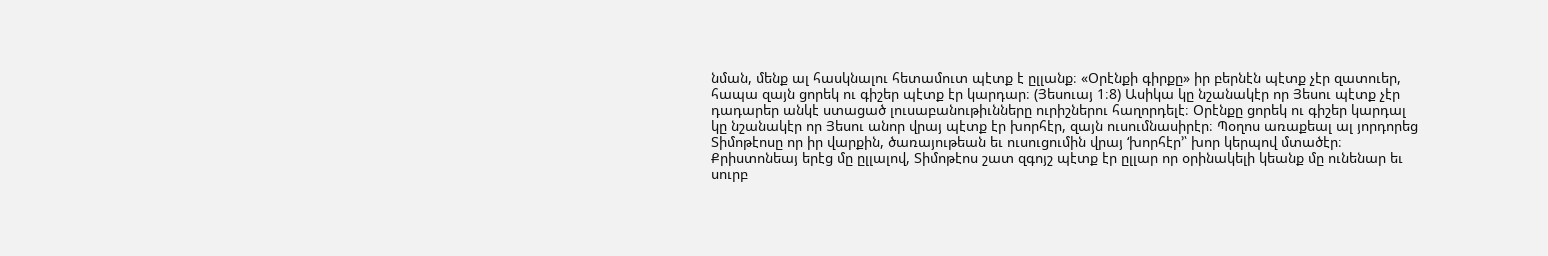նման, մենք ալ հասկնալու հետամուտ պէտք է ըլլանք։ «Օրէնքի գիրքը» իր բերնէն պէտք չէր զատուեր, հապա զայն ցորեկ ու գիշեր պէտք էր կարդար։ (Յեսուայ 1։8) Ասիկա կը նշանակէր որ Յեսու պէտք չէր դադարեր անկէ ստացած լուսաբանութիւնները ուրիշներու հաղորդելէ։ Օրէնքը ցորեկ ու գիշեր կարդալ կը նշանակէր որ Յեսու անոր վրայ պէտք էր խորհէր, զայն ուսումնասիրէր։ Պօղոս առաքեալ ալ յորդորեց Տիմոթէոսը որ իր վարքին, ծառայութեան եւ ուսուցումին վրայ ‘խորհէր’՝ խոր կերպով մտածէր։ Քրիստոնեայ երէց մը ըլլալով, Տիմոթէոս շատ զգոյշ պէտք էր ըլլար որ օրինակելի կեանք մը ունենար եւ սուրբ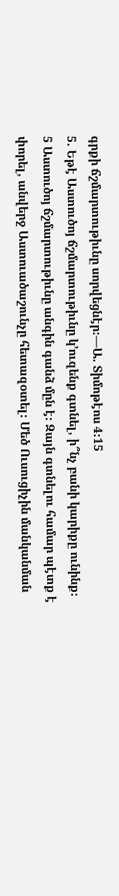գրքի ճշմարտութիւնը սորվեցնէր։—Ա. Տիմոթէոս 4։15
5. Եթէ Աստուծոյ ճշմարտութիւնը կ’ուզենք գտնել, ի՞նչ բանի կարիքը ունինք։
5 Աստուծոյ ճշմարտութիւնը անգին գանձ մըն է։ Զայն գտնելու համար պէտք է փորել, անվերջ Աստուածաշունչը հետազօտել։ Մեծ Ուսուցիչին մանկանման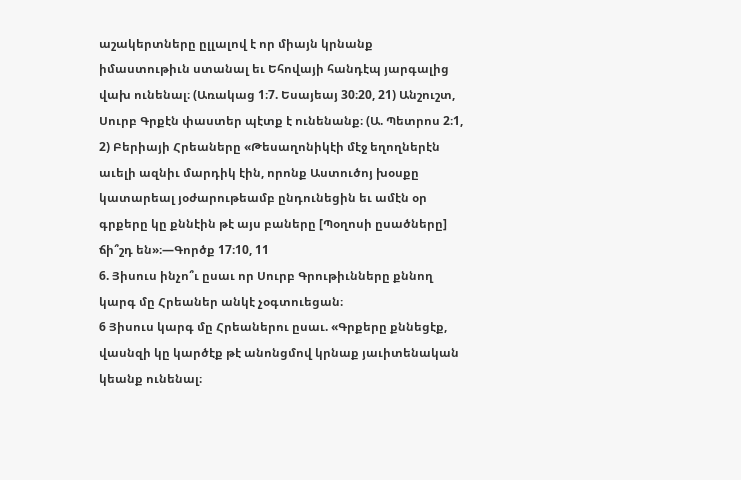աշակերտները ըլլալով է որ միայն կրնանք իմաստութիւն ստանալ եւ Եհովայի հանդէպ յարգալից վախ ունենալ։ (Առակաց 1։7. Եսայեայ 30։20, 21) Անշուշտ, Սուրբ Գրքէն փաստեր պէտք է ունենանք։ (Ա. Պետրոս 2։1, 2) Բերիայի Հրեաները «Թեսաղոնիկէի մէջ եղողներէն աւելի ազնիւ մարդիկ էին, որոնք Աստուծոյ խօսքը կատարեալ յօժարութեամբ ընդունեցին եւ ամէն օր գրքերը կը քննէին թէ այս բաները [Պօղոսի ըսածները] ճի՞շդ են»։—Գործք 17։10, 11
6. Յիսուս ինչո՞ւ ըսաւ որ Սուրբ Գրութիւնները քննող կարգ մը Հրեաներ անկէ չօգտուեցան։
6 Յիսուս կարգ մը Հրեաներու ըսաւ. «Գրքերը քննեցէք, վասնզի կը կարծէք թէ անոնցմով կրնաք յաւիտենական կեանք ունենալ։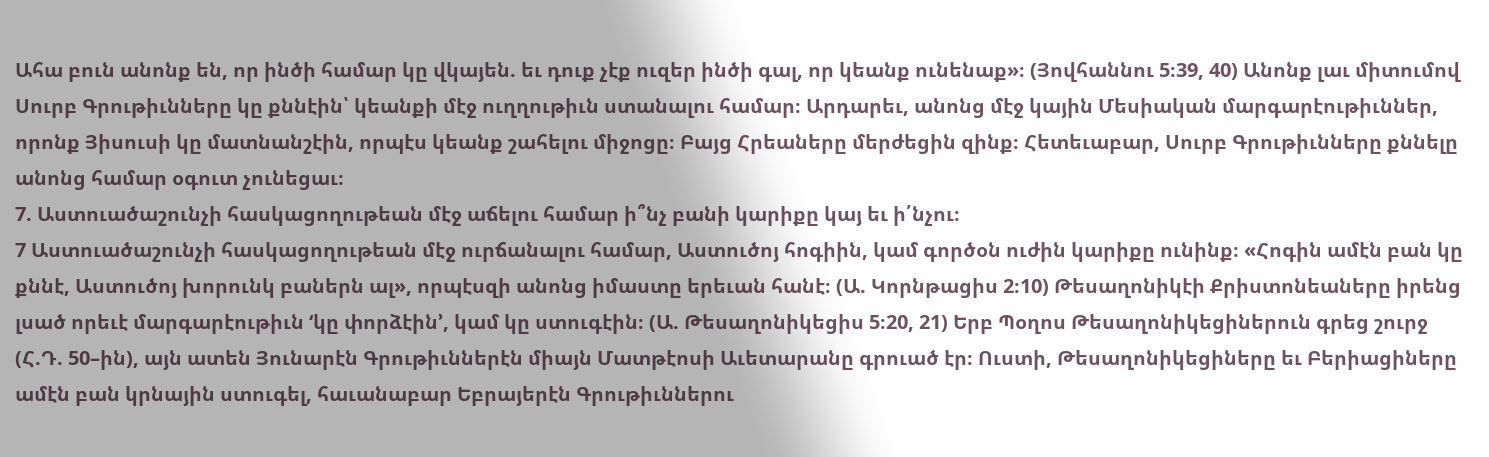Ահա բուն անոնք են, որ ինծի համար կը վկայեն. եւ դուք չէք ուզեր ինծի գալ, որ կեանք ունենաք»։ (Յովհաննու 5։39, 40) Անոնք լաւ միտումով Սուրբ Գրութիւնները կը քննէին՝ կեանքի մէջ ուղղութիւն ստանալու համար։ Արդարեւ, անոնց մէջ կային Մեսիական մարգարէութիւններ, որոնք Յիսուսի կը մատնանշէին, որպէս կեանք շահելու միջոցը։ Բայց Հրեաները մերժեցին զինք։ Հետեւաբար, Սուրբ Գրութիւնները քննելը անոնց համար օգուտ չունեցաւ։
7. Աստուածաշունչի հասկացողութեան մէջ աճելու համար ի՞նչ բանի կարիքը կայ եւ ի՛նչու։
7 Աստուածաշունչի հասկացողութեան մէջ ուրճանալու համար, Աստուծոյ հոգիին, կամ գործօն ուժին կարիքը ունինք։ «Հոգին ամէն բան կը քննէ, Աստուծոյ խորունկ բաներն ալ», որպէսզի անոնց իմաստը երեւան հանէ։ (Ա. Կորնթացիս 2։10) Թեսաղոնիկէի Քրիստոնեաները իրենց լսած որեւէ մարգարէութիւն ‘կը փորձէին’, կամ կը ստուգէին։ (Ա. Թեսաղոնիկեցիս 5։20, 21) Երբ Պօղոս Թեսաղոնիկեցիներուն գրեց շուրջ (Հ.Դ. 50–ին), այն ատեն Յունարէն Գրութիւններէն միայն Մատթէոսի Աւետարանը գրուած էր։ Ուստի, Թեսաղոնիկեցիները եւ Բերիացիները ամէն բան կրնային ստուգել, հաւանաբար Եբրայերէն Գրութիւններու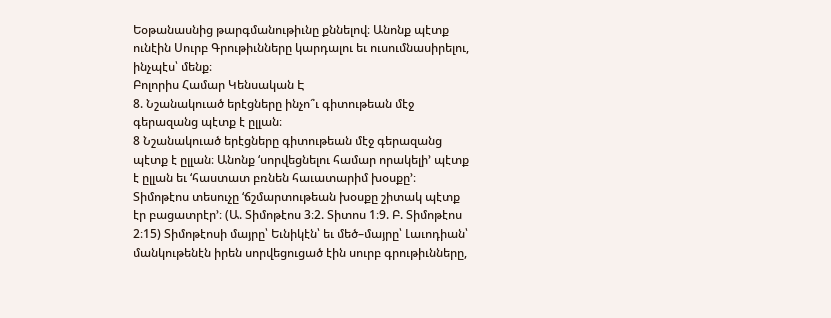Եօթանասնից թարգմանութիւնը քննելով։ Անոնք պէտք ունէին Սուրբ Գրութիւնները կարդալու եւ ուսումնասիրելու, ինչպէս՝ մենք։
Բոլորիս Համար Կենսական Է
8. Նշանակուած երէցները ինչո՞ւ գիտութեան մէջ գերազանց պէտք է ըլլան։
8 Նշանակուած երէցները գիտութեան մէջ գերազանց պէտք է ըլլան։ Անոնք ‘սորվեցնելու համար որակելի’ պէտք է ըլլան եւ ‘հաստատ բռնեն հաւատարիմ խօսքը’։ Տիմոթէոս տեսուչը ‘ճշմարտութեան խօսքը շիտակ պէտք էր բացատրէր’։ (Ա. Տիմոթէոս 3։2. Տիտոս 1։9. Բ. Տիմոթէոս 2։15) Տիմոթէոսի մայրը՝ Եւնիկէն՝ եւ մեծ–մայրը՝ Լաւոդիան՝ մանկութենէն իրեն սորվեցուցած էին սուրբ գրութիւնները,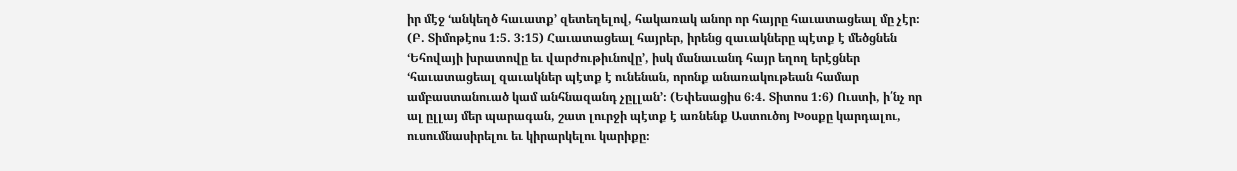իր մէջ ‘անկեղծ հաւատք’ զետեղելով, հակառակ անոր որ հայրը հաւատացեալ մը չէր։ (Բ. Տիմոթէոս 1։5. 3։15) Հաւատացեալ հայրեր, իրենց զաւակները պէտք է մեծցնեն ‘Եհովայի խրատովը եւ վարժութիւնովը’, իսկ մանաւանդ հայր եղող երէցներ ‘հաւատացեալ զաւակներ պէտք է ունենան, որոնք անառակութեան համար ամբաստանուած կամ անհնազանդ չըլլան’։ (Եփեսացիս 6։4. Տիտոս 1։6) Ուստի, ի՛նչ որ ալ ըլլայ մեր պարագան, շատ լուրջի պէտք է առնենք Աստուծոյ Խօսքը կարդալու, ուսումնասիրելու եւ կիրարկելու կարիքը։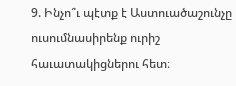9. Ինչո՞ւ պէտք է Աստուածաշունչը ուսումնասիրենք ուրիշ հաւատակիցներու հետ։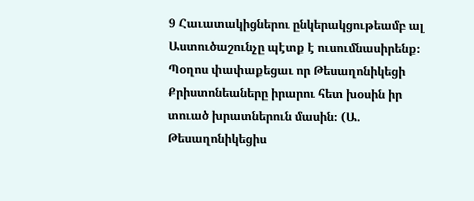9 Հաւատակիցներու ընկերակցութեամբ ալ Աստուծաշունչը պէտք է ուսումնասիրենք։ Պօղոս փափաքեցաւ որ Թեսաղոնիկեցի Քրիստոնեաները իրարու հետ խօսին իր տուած խրատներուն մասին։ (Ա. Թեսաղոնիկեցիս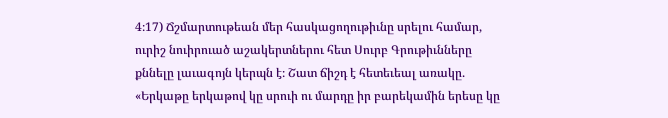4։17) Ճշմարտութեան մեր հասկացողութիւնը սրելու համար, ուրիշ նուիրուած աշակերտներու հետ Սուրբ Գրութիւնները քննելը լաւագոյն կերպն է։ Շատ ճիշդ է հետեւեալ առակը. «Երկաթը երկաթով կը սրուի ու մարդը իր բարեկամին երեսը կը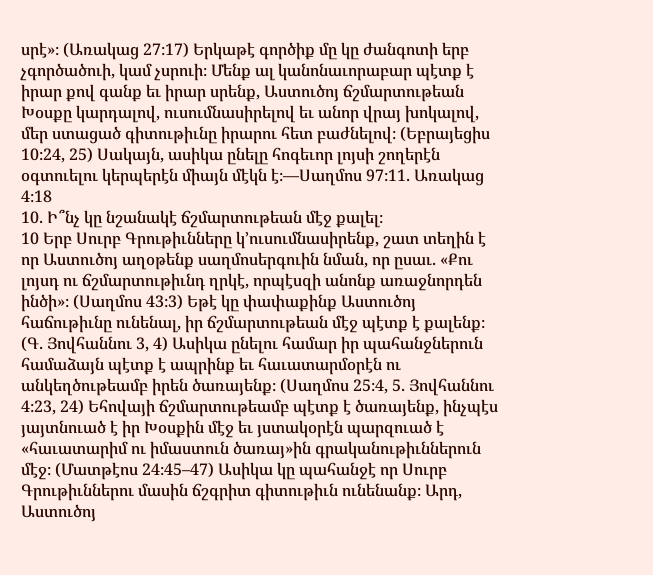սրէ»։ (Առակաց 27։17) Երկաթէ գործիք մը կը ժանգոտի երբ չգործածուի, կամ չսրուի։ Մենք ալ կանոնաւորաբար պէտք է իրար քով գանք եւ իրար սրենք, Աստուծոյ ճշմարտութեան Խօսքը կարդալով, ուսումնասիրելով եւ անոր վրայ խոկալով, մեր ստացած գիտութիւնը իրարու հետ բաժնելով։ (Եբրայեցիս 10։24, 25) Սակայն, ասիկա ընելը հոգեւոր լոյսի շողերէն օգտուելու կերպերէն միայն մէկն է։—Սաղմոս 97։11. Առակաց 4։18
10. Ի՞նչ կը նշանակէ ճշմարտութեան մէջ քալել։
10 Երբ Սուրբ Գրութիւնները կ’ուսումնասիրենք, շատ տեղին է որ Աստուծոյ աղօթենք սաղմոսերգուին նման, որ ըսաւ. «Քու լոյսդ ու ճշմարտութիւնդ ղրկէ, որպէսզի անոնք առաջնորդեն ինծի»։ (Սաղմոս 43։3) Եթէ կը փափաքինք Աստուծոյ հաճութիւնը ունենալ, իր ճշմարտութեան մէջ պէտք է քալենք։ (Գ. Յովհաննու 3, 4) Ասիկա ընելու համար իր պահանջներուն համաձայն պէտք է ապրինք եւ հաւատարմօրէն ու անկեղծութեամբ իրեն ծառայենք։ (Սաղմոս 25։4, 5. Յովհաննու 4։23, 24) Եհովայի ճշմարտութեամբ պէտք է ծառայենք, ինչպէս յայտնուած է իր Խօսքին մէջ եւ յստակօրէն պարզուած է «հաւատարիմ ու իմաստուն ծառայ»ին գրականութիւններուն մէջ։ (Մատթէոս 24։45–47) Ասիկա կը պահանջէ որ Սուրբ Գրութիւններու մասին ճշգրիտ գիտութիւն ունենանք։ Արդ, Աստուծոյ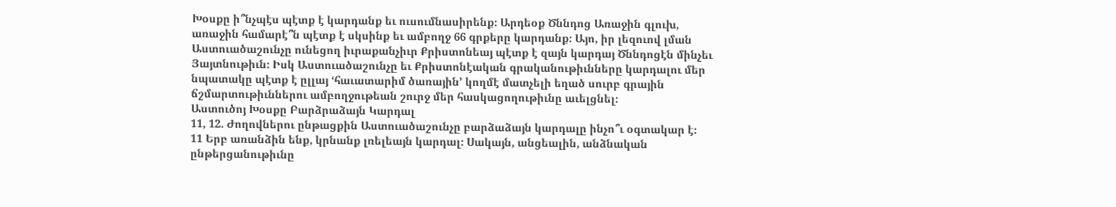Խօսքը ի՞նչպէս պէտք է կարդանք եւ ուսումնասիրենք։ Արդեօք Ծննդոց Առաջին գլուխ, առաջին համարէ՞ն պէտք է սկսինք եւ ամբողջ 66 գրքերը կարդանք։ Այո, իր լեզուով լման Աստուածաշունչը ունեցող իւրաքանչիւր Քրիստոնեայ պէտք է զայն կարդայ Ծննդոցէն մինչեւ Յայտնութիւն։ Իսկ Աստուածաշունչը եւ Քրիստոնէական գրականութիւնները կարդալու մեր նպատակը պէտք է ըլլայ ‘հաւատարիմ ծառային’ կողմէ մատչելի եղած սուրբ գրային ճշմարտութիւններու ամբողջութեան շուրջ մեր հասկացողութիւնը աւելցնել։
Աստուծոյ Խօսքը Բարձրաձայն Կարդալ
11, 12. Ժողովներու ընթացքին Աստուածաշունչը բարձաձայն կարդալը ինչո՞ւ օգտակար է։
11 Երբ առանձին ենք, կրնանք լռելեայն կարդալ։ Սակայն, անցեալին, անձնական ընթերցանութիւնը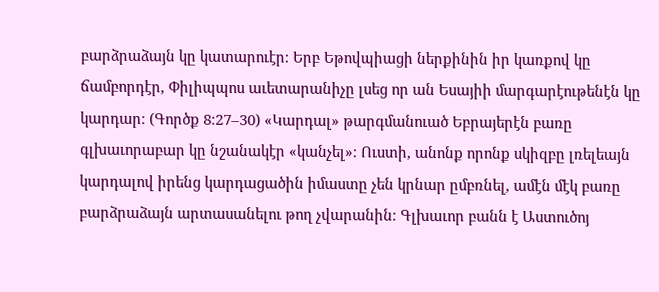բարձրաձայն կը կատարուէր։ Երբ Եթովպիացի ներքինին իր կառքով կը ճամբորդէր, Փիլիպպոս աւետարանիչը լսեց որ ան Եսայիի մարգարէութենէն կը կարդար։ (Գործք 8։27–30) «Կարդալ» թարգմանուած Եբրայերէն բառը գլխաւորաբար կը նշանակէր «կանչել»։ Ուստի, անոնք որոնք սկիզբը լռելեայն կարդալով իրենց կարդացածին իմաստը չեն կրնար ըմբռնել, ամէն մէկ բառը բարձրաձայն արտասանելու թող չվարանին։ Գլխաւոր բանն է Աստուծոյ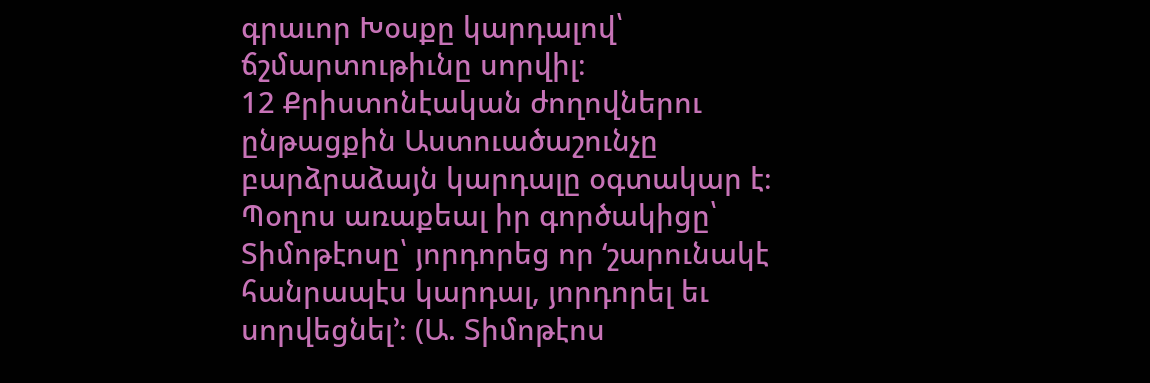գրաւոր Խօսքը կարդալով՝ ճշմարտութիւնը սորվիլ։
12 Քրիստոնէական ժողովներու ընթացքին Աստուածաշունչը բարձրաձայն կարդալը օգտակար է։ Պօղոս առաքեալ իր գործակիցը՝ Տիմոթէոսը՝ յորդորեց որ ‘շարունակէ հանրապէս կարդալ, յորդորել եւ սորվեցնել’։ (Ա. Տիմոթէոս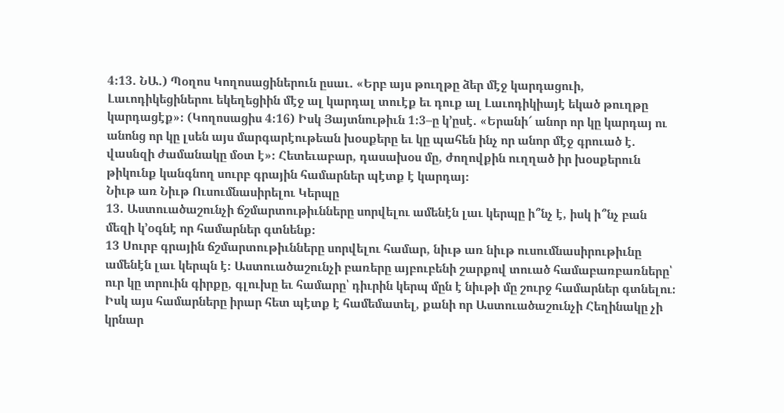4։13. ՆԱ.) Պօղոս Կողոսացիներուն ըսաւ. «Երբ այս թուղթը ձեր մէջ կարդացուի, Լաւոդիկեցիներու եկեղեցիին մէջ ալ կարդալ տուէք եւ դուք ալ Լաւոդիկիայէ եկած թուղթը կարդացէք»։ (Կողոսացիս 4։16) Իսկ Յայտնութիւն 1։3–ը կ’ըսէ. «Երանի՜ անոր որ կը կարդայ ու անոնց որ կը լսեն այս մարգարէութեան խօսքերը եւ կը պահեն ինչ որ անոր մէջ գրուած է. վասնզի ժամանակը մօտ է»։ Հետեւաբար, դասախօս մը, ժողովքին ուղղած իր խօսքերուն թիկունք կանգնող սուրբ գրային համարներ պէտք է կարդայ։
Նիւթ առ Նիւթ Ուսումնասիրելու Կերպը
13. Աստուածաշունչի ճշմարտութիւնները սորվելու ամենէն լաւ կերպը ի՞նչ է, իսկ ի՞նչ բան մեզի կ’օգնէ որ համարներ գտնենք։
13 Սուրբ գրային ճշմարտութիւնները սորվելու համար, նիւթ առ նիւթ ուսումնասիրութիւնը ամենէն լաւ կերպն է։ Աստուածաշունչի բառերը այբուբենի շարքով տուած համաբառբառները՝ ուր կը տրուին գիրքը, գլուխը եւ համարը՝ դիւրին կերպ մըն է նիւթի մը շուրջ համարներ գտնելու։ Իսկ այս համարները իրար հետ պէտք է համեմատել, քանի որ Աստուածաշունչի Հեղինակը չի կրնար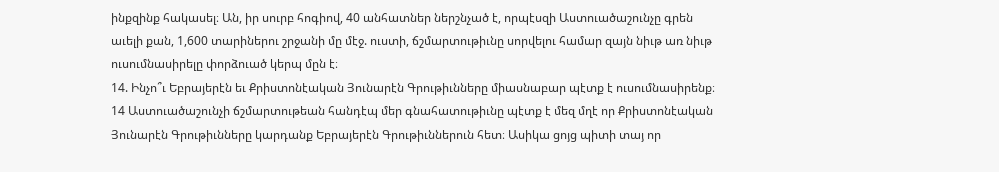ինքզինք հակասել։ Ան, իր սուրբ հոգիով, 40 անհատներ ներշնչած է, որպէսզի Աստուածաշունչը գրեն աւելի քան, 1,600 տարիներու շրջանի մը մէջ. ուստի, ճշմարտութիւնը սորվելու համար զայն նիւթ առ նիւթ ուսումնասիրելը փորձուած կերպ մըն է։
14. Ինչո՞ւ Եբրայերէն եւ Քրիստոնէական Յունարէն Գրութիւնները միասնաբար պէտք է ուսումնասիրենք։
14 Աստուածաշունչի ճշմարտութեան հանդէպ մեր գնահատութիւնը պէտք է մեզ մղէ որ Քրիստոնէական Յունարէն Գրութիւնները կարդանք Եբրայերէն Գրութիւններուն հետ։ Ասիկա ցոյց պիտի տայ որ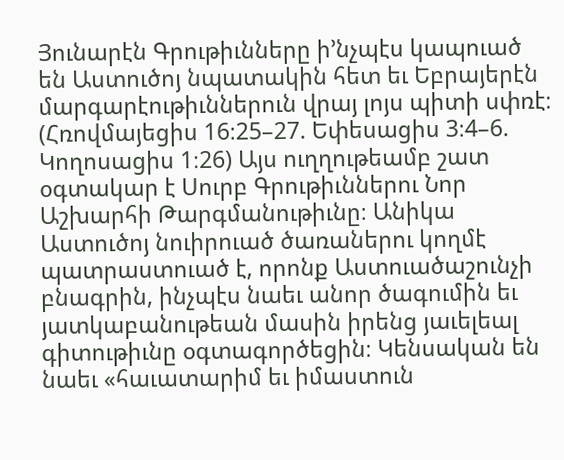Յունարէն Գրութիւնները ի’նչպէս կապուած են Աստուծոյ նպատակին հետ եւ Եբրայերէն մարգարէութիւններուն վրայ լոյս պիտի սփռէ։ (Հռովմայեցիս 16։25–27. Եփեսացիս 3։4–6. Կողոսացիս 1։26) Այս ուղղութեամբ շատ օգտակար է Սուրբ Գրութիւններու Նոր Աշխարհի Թարգմանութիւնը։ Անիկա Աստուծոյ նուիրուած ծառաներու կողմէ պատրաստուած է, որոնք Աստուածաշունչի բնագրին, ինչպէս նաեւ անոր ծագումին եւ յատկաբանութեան մասին իրենց յաւելեալ գիտութիւնը օգտագործեցին։ Կենսական են նաեւ «հաւատարիմ եւ իմաստուն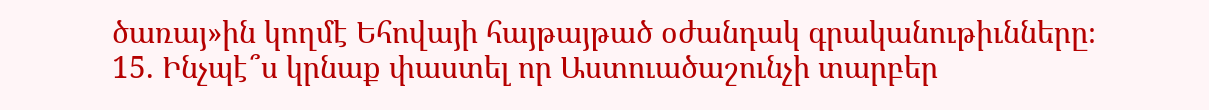ծառայ»ին կողմէ Եհովայի հայթայթած օժանդակ գրականութիւնները։
15. Ինչպէ՞ս կրնաք փաստել որ Աստուածաշունչի տարբեր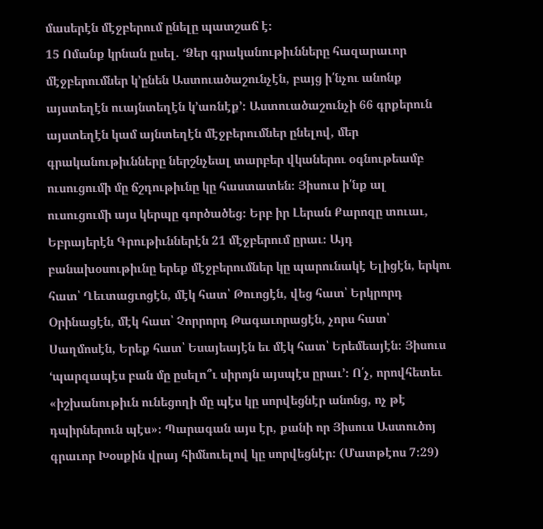մասերէն մէջբերում ընելը պատշաճ է։
15 Ոմանք կրնան ըսել. ‘Ձեր գրականութիւնները հազարաւոր մէջբերումներ կ’ընեն Աստուածաշունչէն, բայց ի՛նչու անոնք այստեղէն ուայնտեղէն կ’առնէք’։ Աստուածաշունչի 66 գրքերուն այստեղէն կամ այնտեղէն մէջբերումներ ընելով, մեր գրականութիւնները ներշնչեալ տարբեր վկաներու օգնութեամբ ուսուցումի մը ճշդութիւնը կը հաստատեն։ Յիսուս ի՛նք ալ ուսուցումի այս կերպը գործածեց։ Երբ իր Լերան Քարոզը տուաւ, Եբրայերէն Գրութիւններէն 21 մէջբերում ըրաւ։ Այդ բանախօսութիւնը երեք մէջբերումներ կը պարունակէ Ելիցէն, երկու հատ՝ Ղեւտացւոցէն, մէկ հատ՝ Թուոցէն, վեց հատ՝ Երկրորդ Օրինացէն, մէկ հատ՝ Չորրորդ Թագաւորացէն, չորս հատ՝ Սաղմոսէն, Երեք հատ՝ Եսայեայէն եւ մէկ հատ՝ Երեմեայէն։ Յիսուս ‘պարզապէս բան մը ըսելո՞ւ սիրոյն այսպէս ըրաւ’։ Ո՛չ, որովհետեւ «իշխանութիւն ունեցողի մը պէս կը սորվեցնէր անոնց, ոչ թէ դպիրներուն պէս»։ Պարագան այս էր, քանի որ Յիսուս Աստուծոյ գրաւոր Խօսքին վրայ հիմնուելով կը սորվեցնէր։ (Մատթէոս 7։29)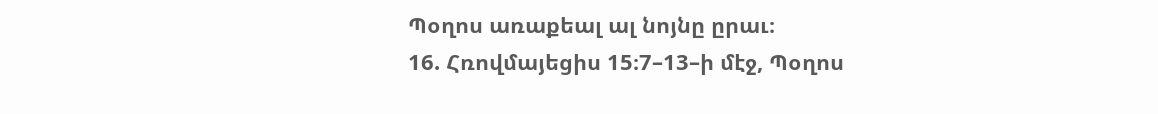Պօղոս առաքեալ ալ նոյնը ըրաւ։
16. Հռովմայեցիս 15։7–13–ի մէջ, Պօղոս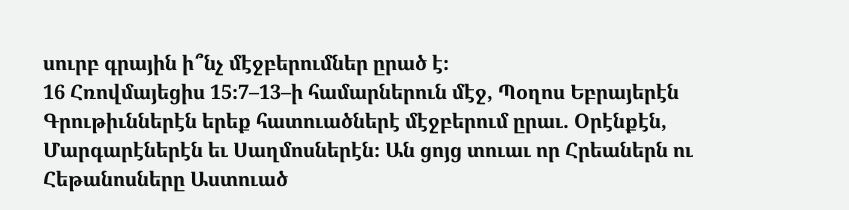սուրբ գրային ի՞նչ մէջբերումներ ըրած է։
16 Հռովմայեցիս 15։7–13–ի համարներուն մէջ, Պօղոս Եբրայերէն Գրութիւններէն երեք հատուածներէ մէջբերում ըրաւ. Օրէնքէն, Մարգարէներէն եւ Սաղմոսներէն։ Ան ցոյց տուաւ որ Հրեաներն ու Հեթանոսները Աստուած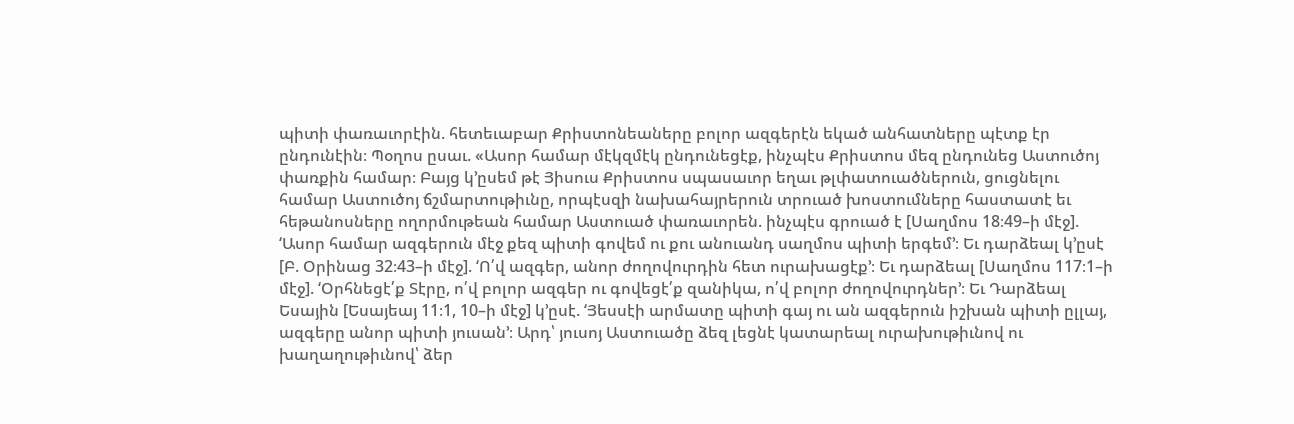պիտի փառաւորէին. հետեւաբար Քրիստոնեաները բոլոր ազգերէն եկած անհատները պէտք էր ընդունէին։ Պօղոս ըսաւ. «Ասոր համար մէկզմէկ ընդունեցէք, ինչպէս Քրիստոս մեզ ընդունեց Աստուծոյ փառքին համար։ Բայց կ’ըսեմ թէ Յիսուս Քրիստոս սպասաւոր եղաւ թլփատուածներուն, ցուցնելու համար Աստուծոյ ճշմարտութիւնը, որպէսզի նախահայրերուն տրուած խոստումները հաստատէ եւ հեթանոսները ողորմութեան համար Աստուած փառաւորեն. ինչպէս գրուած է [Սաղմոս 18։49–ի մէջ]. ‘Ասոր համար ազգերուն մէջ քեզ պիտի գովեմ ու քու անուանդ սաղմոս պիտի երգեմ’։ Եւ դարձեալ կ’ըսէ [Բ. Օրինաց 32։43–ի մէջ]. ‘Ո՛վ ազգեր, անոր ժողովուրդին հետ ուրախացէք’։ Եւ դարձեալ [Սաղմոս 117։1–ի մէջ]. ‘Օրհնեցէ՛ք Տէրը, ո՛վ բոլոր ազգեր ու գովեցէ՛ք զանիկա, ո՛վ բոլոր ժողովուրդներ’։ Եւ Դարձեալ Եսային [Եսայեայ 11։1, 10–ի մէջ] կ’ըսէ. ‘Յեսսէի արմատը պիտի գայ ու ան ազգերուն իշխան պիտի ըլլայ, ազգերը անոր պիտի յուսան’։ Արդ՝ յուսոյ Աստուածը ձեզ լեցնէ կատարեալ ուրախութիւնով ու խաղաղութիւնով՝ ձեր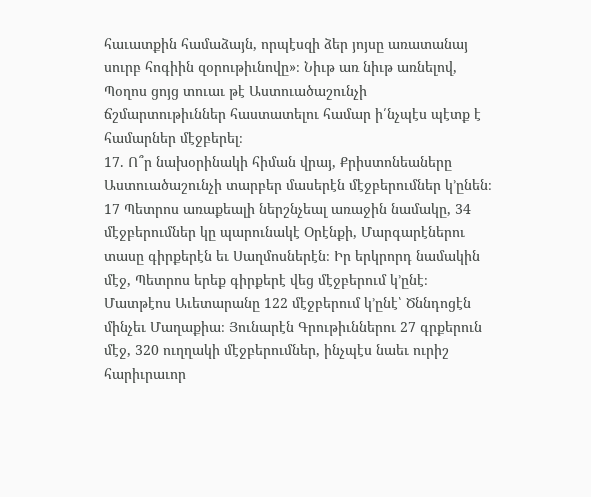հաւատքին համաձայն, որպէսզի ձեր յոյսը առատանայ սուրբ հոգիին զօրութիւնովը»։ Նիւթ առ նիւթ առնելով, Պօղոս ցոյց տուաւ թէ Աստուածաշունչի ճշմարտութիւններ հաստատելու համար ի՛նչպէս պէտք է համարներ մէջբերել։
17. Ո՞ր նախօրինակի հիման վրայ, Քրիստոնեաները Աստուածաշունչի տարբեր մասերէն մէջբերումներ կ’ընեն։
17 Պետրոս առաքեալի ներշնչեալ առաջին նամակը, 34 մէջբերումներ կը պարունակէ Օրէնքի, Մարգարէներու տասը գիրքերէն եւ Սաղմոսներէն։ Իր երկրորդ նամակին մէջ, Պետրոս երեք գիրքերէ վեց մէջբերում կ’ընէ։ Մատթէոս Աւետարանը 122 մէջբերում կ’ընէ՝ Ծննդոցէն մինչեւ Մաղաքիա։ Յունարէն Գրութիւններու 27 գրքերուն մէջ, 320 ուղղակի մէջբերումներ, ինչպէս նաեւ ուրիշ հարիւրաւոր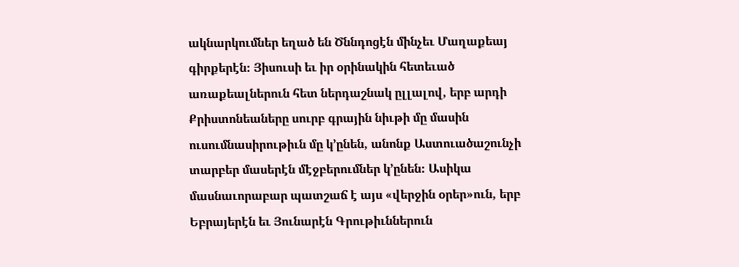ակնարկումներ եղած են Ծննդոցէն մինչեւ Մաղաքեայ գիրքերէն։ Յիսուսի եւ իր օրինակին հետեւած առաքեալներուն հետ ներդաշնակ ըլլալով, երբ արդի Քրիստոնեաները սուրբ գրային նիւթի մը մասին ուսումնասիրութիւն մը կ’ընեն, անոնք Աստուածաշունչի տարբեր մասերէն մէջբերումներ կ’ընեն։ Ասիկա մասնաւորաբար պատշաճ է այս «վերջին օրեր»ուն, երբ Եբրայերէն եւ Յունարէն Գրութիւններուն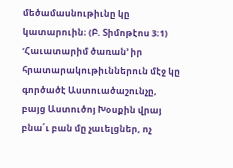մեծամասնութիւնը կը կատարուին։ (Բ. Տիմոթէոս 3։1) ‘Հաւատարիմ ծառան’ իր հրատարակութիւններուն մէջ կը գործածէ Աստուածաշունչը, բայց Աստուծոյ Խօսքին վրայ բնա՛ւ բան մը չաւելցներ, ոչ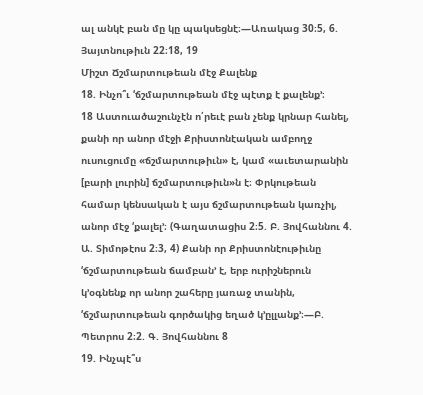ալ անկէ բան մը կը պակսեցնէ։—Առակաց 30։5, 6. Յայտնութիւն 22։18, 19
Միշտ Ճշմարտութեան մէջ Քալենք
18. Ինչո՞ւ ‘ճշմարտութեան մէջ պէտք է քալենք’։
18 Աստուածաշունչէն ո՛րեւէ բան չենք կրնար հանել, քանի որ անոր մէջի Քրիստոնէական ամբողջ ուսուցումը «ճշմարտութիւն» է, կամ «աւետարանին [բարի լուրին] ճշմարտութիւն»ն է։ Փրկութեան համար կենսական է այս ճշմարտութեան կառչիլ, անոր մէջ ‘քալել’։ (Գաղատացիս 2։5. Բ. Յովհաննու 4. Ա. Տիմոթէոս 2։3, 4) Քանի որ Քրիստոնէութիւնը ‘ճշմարտութեան ճամբան’ է, երբ ուրիշներուն կ’օգնենք որ անոր շահերը յառաջ տանին, ‘ճշմարտութեան գործակից եղած կ’ըլլանք’։—Բ. Պետրոս 2։2. Գ. Յովհաննու 8
19. Ինչպէ՞ս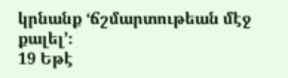կրնանք ‘ճշմարտութեան մէջ քալել’։
19 Եթէ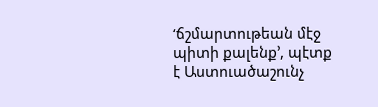‘ճշմարտութեան մէջ պիտի քալենք’, պէտք է Աստուածաշունչ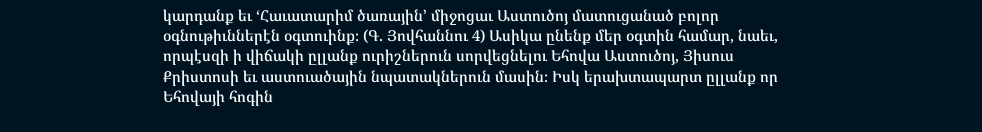կարդանք եւ ‘Հաւատարիմ ծառային’ միջոցաւ Աստուծոյ մատուցանած բոլոր օգնութիւններէն օգտուինք։ (Գ. Յովհաննու 4) Ասիկա ընենք մեր օգտին համար, նաեւ, որպէսզի ի վիճակի ըլլանք ուրիշներուն սորվեցնելու Եհովա Աստուծոյ, Յիսուս Քրիստոսի եւ աստուածային նպատակներուն մասին։ Իսկ երախտապարտ ըլլանք որ Եհովայի հոգին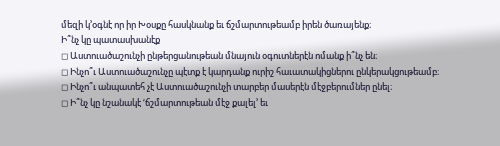մեզի կ’օգնէ որ իր Խօսքը հասկնանք եւ ճշմարտութեամբ իրեն ծառայենք։
Ի՞նչ կը պատասխանէք
◻ Աստուածաշունչի ընթերցանութեան մնայուն օգուտներէն ոմանք ի՞նչ են։
◻ Ինչո՞ւ Աստուածաշունչը պէտք է կարդանք ուրիշ հաւատակիցներու ընկերակցութեամբ։
◻ Ինչո՞ւ անպատեհ չէ Աստուածաշունչի տարբեր մասերէն մէջբերումներ ընել։
◻ Ի՞նչ կը նշանակէ ‘ճշմարտութեան մէջ քալել’ եւ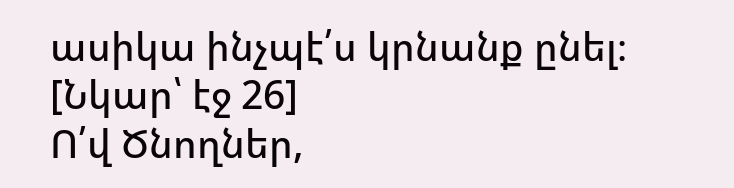ասիկա ինչպէ՛ս կրնանք ընել։
[Նկար՝ էջ 26]
Ո՛վ Ծնողներ,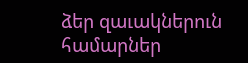ձեր զաւակներուն համարներ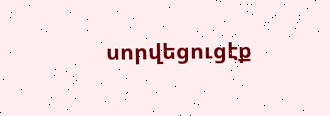սորվեցուցէք